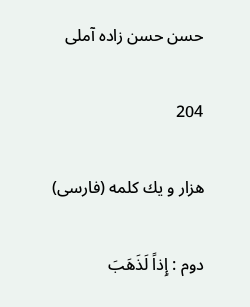حسن حسن زاده آملى

204

هزار و يك كلمه (فارسى)

دوم : إِذاً لَذَهَبَ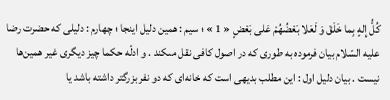كُلُّ إِلهٍ بِما خَلَقَ وَ لَعَلا بَعْضُهُمْ عَلى بَعْضٍ « 1 » ؛ سيم : همين دليل اينجا ؛ چهارم : دليلى كه حضرت رضا عليه السّلام بيان فرموده به طورى كه در اصول كافى نقل مىكند . و ادلّه حكما چيز ديگرى غير همين‌ها نيست . بيان دليل اول : اين مطلب بديهى است كه خانه‌اى كه دو نفر بزرگتر داشته باشد يا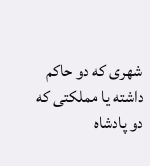شهرى كه دو حاكم داشته يا مملكتى كه دو پادشاه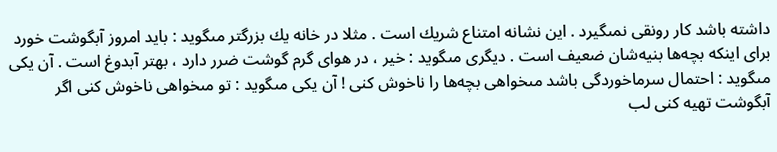داشته باشد كار رونقى نمىگيرد . اين نشانه امتناع شريك است . مثلا در خانه يك بزرگتر مىگويد : بايد امروز آبگوشت خورد براى اينكه بچه‌ها بنيه‌شان ضعيف است . ديگرى مىگويد : خير ، در هواى گرم گوشت ضرر دارد ، بهتر آبدوغ است . آن يكى مىگويد : احتمال سرماخوردگى باشد مىخواهى بچه‌ها را ناخوش كنى ! آن يكى مىگويد : تو مىخواهى ناخوش كنى اگر آبگوشت تهيه كنى لب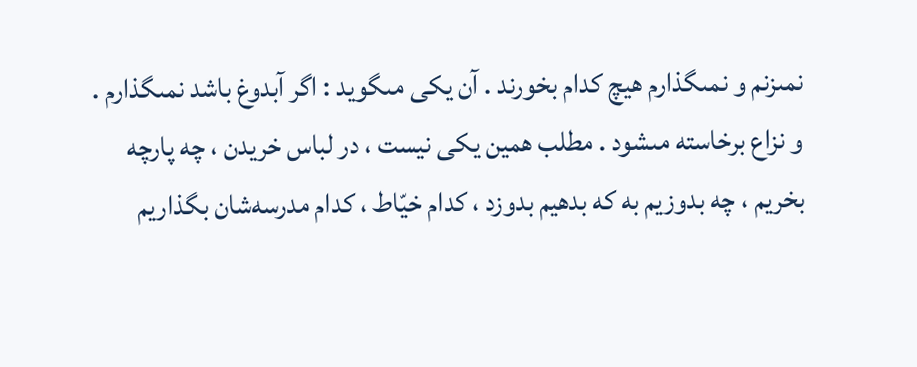نمىزنم و نمىگذارم هيچ كدام بخورند . آن يكى مىگويد : اگر آبدوغ باشد نمىگذارم . و نزاع برخاسته مىشود . مطلب همين يكى نيست ، در لباس خريدن ، چه پارچه بخريم ، چه بدوزيم به كه بدهيم بدوزد ، كدام خيّاط ، كدام مدرسه‌شان بگذاريم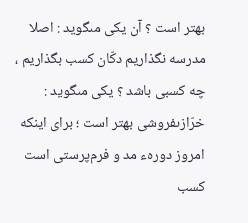بهتر است ؟ آن يكى مىگويد : اصلا مدرسه نگذاريم دكّان كسب بگذاريم ، چه كسبى باشد ؟ يكى مىگويد : خرّازىفروشى بهتر است ؛ براى اينكه امروز دورهء مد و فرم‌پرستى است كسب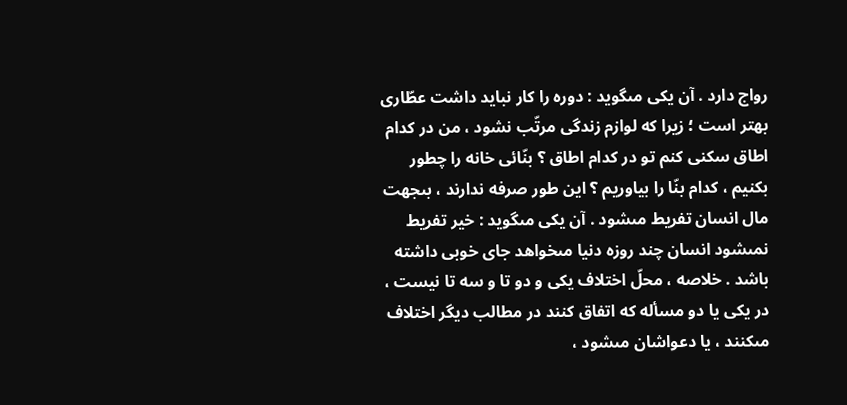رواج دارد . آن يكى مىگويد : دوره را كار نبايد داشت عطّارى بهتر است ؛ زيرا كه لوازم زندگى مرتّب نشود ، من در كدام اطاق سكنى كنم تو در كدام اطاق ؟ بنّائى خانه را چطور بكنيم ، كدام بنّا را بياوريم ؟ اين طور صرفه ندارند ، بىجهت مال انسان تفريط مىشود . آن يكى مىگويد : خير تفريط نمىشود انسان چند روزه دنيا مىخواهد جاى خوبى داشته باشد . خلاصه ، محلّ اختلاف يكى و دو تا و سه تا نيست ، در يكى يا دو مسأله كه اتفاق كنند در مطالب ديگر اختلاف مىكنند ، يا دعواشان مىشود ،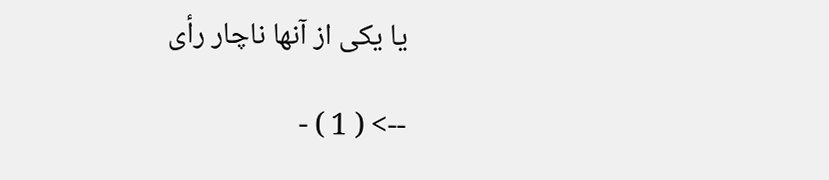يا يكى از آنها ناچار رأى

--> ( 1 ) -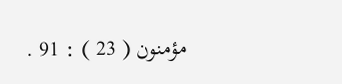مؤمنون ( 23 ) : 91 .